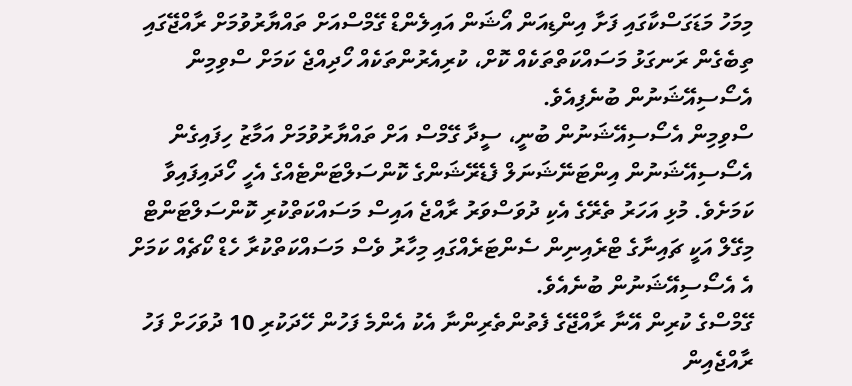މިމަހު މަޑަގަސްކާގައި ފަށާ އިންޑިއަން އޯޝަން އައިލެންޑް ގޭމްސްއަށް ތައްޔާރުވުމަށް ރާއްޖޭގައި ތިބެގެން ރަނގަޅު މަސައްކަތްތަކެއް ކޮށް، ކުރިއެރުންތަކެއް ހޯދިއްޖެ ކަމަށް ސްވިމިން އެސޯސިއޭޝަނުން ބުނެފިއެވެ.
ސްވިމިން އެސޯސިއޭޝަނުން ބުނީ، ސީދާ ގޭމްސް އަށް ތައްޔާރުވުމަށް އަމާޒު ހިފައިގެން އެސޯސިއޭޝަނުން އިންޓަނޭޝަނަލް ފެޑެރޭޝަންގެ ކޮންސަލްޓަންޓެއްގެ އެހީ ހޯދައިފައިވާ ކަމަށެވެ. މުޅި އަހަރު ތެރޭގެ އެކި ދުވަސްވަރު ރާއްޖެ އައިސް މަސައްކަތްކުރި ކޮންސަލްޓަންޓް މިގޭލް އަކީ ޗައިނާގެ ޓްރެއިނިން ސެންޓަރެއްގައި މިހާރު ވެސް މަސައްކަތްކުރާ ހެޑް ކޯޗެއް ކަމަށް އެ އެސޯސިއޭޝަނުން ބުނެއެވެ.
ގޭމްސްގެ ކުރިން އޭނާ ރާއްޖޭގެ ފެތުންތެރިންނާ އެކު އެންމެ ފަހުން ހޭދަކުރި 10 ދުވަހަށް ފަހު ރާއްޖެއިން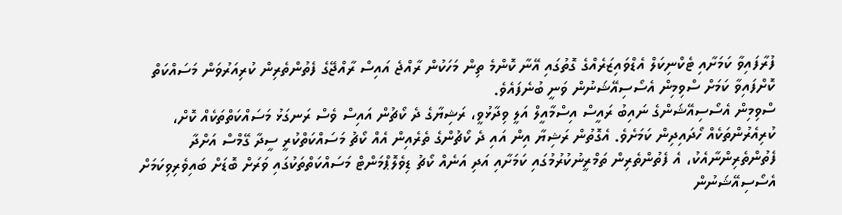ފުރާފައިވާ ކަމަށާއި ޓެކްނިކަލް އެޑްވައިޒަރެއްގެ ގޮތުގައި އޭނާ ކޮންމެ ތިން މަހަކުން ރާއްޖެ އައިސް ރާއްޖޭގެ ފެތުންތެރިން ކުރިއަރުވަން މަސައްކަތް ކޮށްފައިވާ ކަމަށް ސްވިމިން އެސޯސިއޭޝަނުން ވަނީ ބުނެފައެވެ.
ސްވިމިން އެސޯސިއޭޝަންގެ ނައިބު ރައީސް އިސްމާއީލް އަލީ ވިދާޅުވީ، ރަޝިޔާގެ ދެ ކޯޗުން އައިސް ވެސް ރަނގަޅު މަސައްކަތްތަކެއް ކޮށް، ކުރިއެރުންތަކެއް ހޯދައިދިން ކަމަށެވެ. އެގޮތުން ރަޝިޔާ އިން އައި ދެ ކޯޗުންގެ ތެރެއިން އެއް ކޯޗު މަސައްކަތްކުރީ ސީދާ ގޭމްސް އަށްދާ ފެތުންތެރިންނާއެކު، އެ ފެތުންތެރިން ތަމްރީނުކުރުމުގައި ކަމަށާއި އަދި އަނެއް ކޯޗު ޑިވެލޮޕްމަންޓް މަސައްކަތްތަކުގައި ވަރަށް ބޮޑަށް ބައިވެރިވިކަމަށް އެސޯސިއޭޝަނުން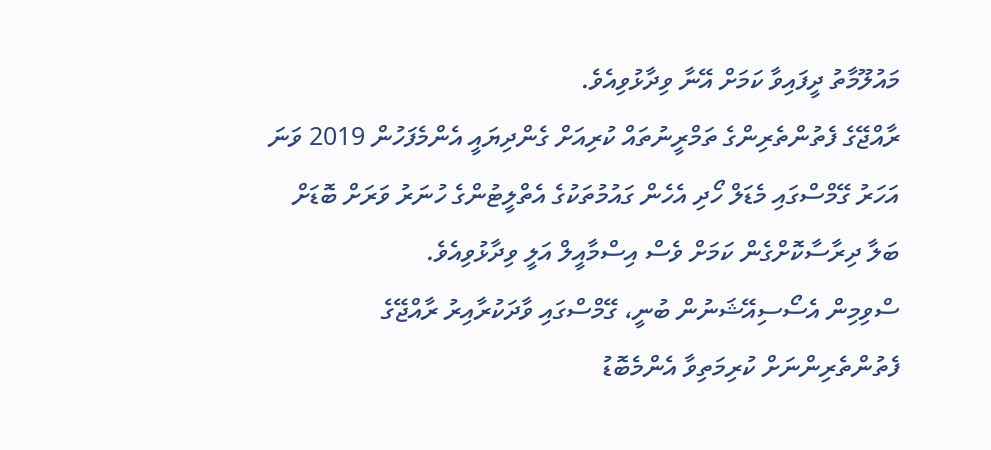މައުލޫމާތު ދީފައިވާ ކަމަށް އޭނާ ވިދާޅުވިއެވެ.
ރާއްޖޭގެ ފެތުންތެރިންގެ ތަމްރީނުތައް ކުރިއަށް ގެންދިޔައީ އެންމެފަހުން 2019 ވަނަ އަހަރު ގޭމްސްގައި މެޑަލް ހޯދި އެހެން ގައުމުތަކުގެ އެތްލީޓުންގެ ހުނަރު ވަރަށް ބޮޑަށް ބަލާ ދިރާސާކޮށްގެން ކަމަށް ވެސް އިސްމާއީލް އަލީ ވިދާޅުވިއެވެ.
ސްވިމިން އެސޯސިއޭޝަނުން ބުނީ، ގޭމްސްގައި ވާދަކުރާއިރު ރާއްޖޭގެ ފެތުންތެރިންނަށް ކުރިމަތިވާ އެންމެބޮޑު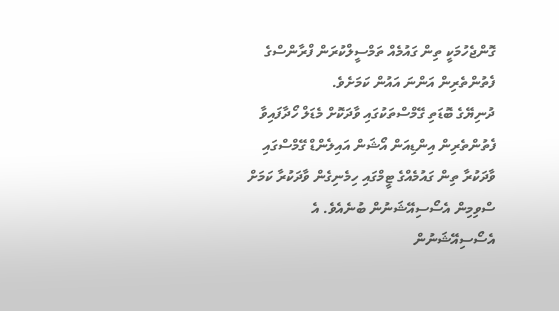ގޮންޖެހުމަކީ ތިން ގައުމެއް ތަމްސީލްކުރަން ފްރާންސްގެ ފެތުންތެރިން އަންނަ އައުން ކަމަށެވެ.
ދުނިޔޭގެ ބޮޑަތި ގޭމްސްތަކުގައި ވާދަކޮށް މެޑަލް ހޯދާފައިވާ ފެތުންތެރިން އިންޑިއަން އޯޝަން އައިލެންޑް ގޭމްސްގައި ވާދަކުރާ ތިން ގައުމެއްގެ ޓީމްގައި ހިމެނިގެން ވާދަކުރާ ކަމަށް ސްވިމިން އެސޯސިއޭޝަނުން ބުނެއެވެ. އެ އެސޯސިއޭޝަނުން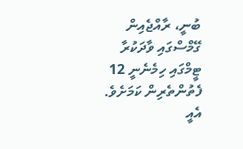ބުނީ، ރާއްޖެއިން ގޭމްސްގައި ވާދަކުރާ ޓީމްގައި ހިމެނެނީ 12 ފެތުންތެރިން ކަމަށެވެ. އެއީ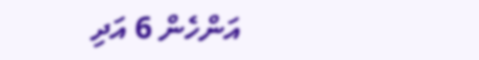އަންހެން 6 އަދި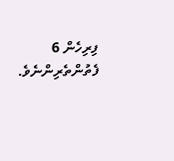ފިރިހެން 6 ފެތުންތެރިންނެވެ.